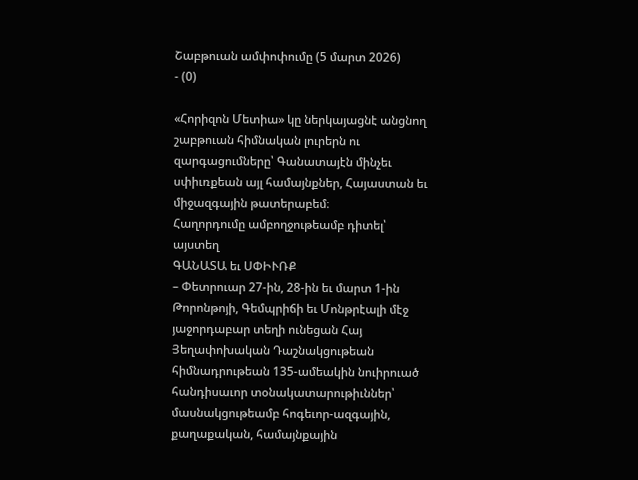Շաբթուան ամփոփումը (5 մարտ 2026)
- (0)

«Հորիզոն Մետիա» կը ներկայացնէ անցնող շաբթուան հիմնական լուրերն ու զարգացումները՝ Գանատայէն մինչեւ սփիւռքեան այլ համայնքներ, Հայաստան եւ միջազգային թատերաբեմ։
Հաղորդումը ամբողջութեամբ դիտել՝ այստեղ
ԳԱՆԱՏԱ եւ ՍՓԻՒՌՔ
– Փետրուար 27-ին, 28-ին եւ մարտ 1-ին Թորոնթոյի, Գեմպրիճի եւ Մոնթրէալի մէջ յաջորդաբար տեղի ունեցան Հայ Յեղափոխական Դաշնակցութեան հիմնադրութեան 135-ամեակին նուիրուած հանդիսաւոր տօնակատարութիւններ՝ մասնակցութեամբ հոգեւոր-ազգային, քաղաքական, համայնքային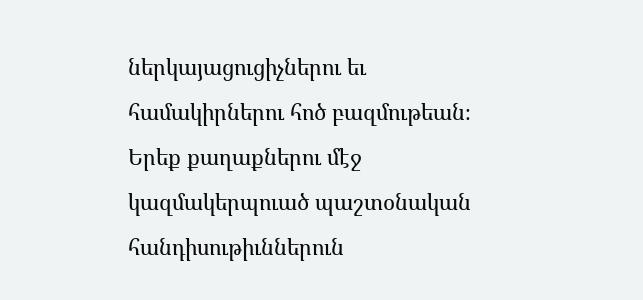ներկայացուցիչներու եւ համակիրներու հոծ բազմութեան։ Երեք քաղաքներու մէջ կազմակերպուած պաշտօնական հանդիսութիւններուն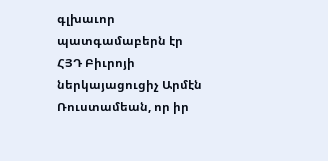գլխաւոր պատգամաբերն էր ՀՅԴ Բիւրոյի ներկայացուցիչ Արմէն Ռուստամեան, որ իր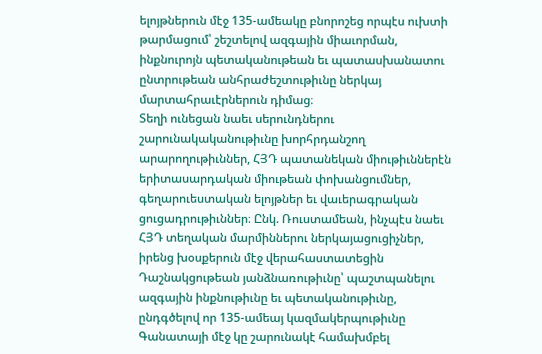ելոյթներուն մէջ 135-ամեակը բնորոշեց որպէս ուխտի թարմացում՝ շեշտելով ազգային միաւորման, ինքնուրոյն պետականութեան եւ պատասխանատու ընտրութեան անհրաժեշտութիւնը ներկայ մարտահրաւէրներուն դիմաց։
Տեղի ունեցան նաեւ սերունդներու շարունակականութիւնը խորհրդանշող արարողութիւններ, ՀՅԴ պատանեկան միութիւններէն երիտասարդական միութեան փոխանցումներ, գեղարուեստական ելոյթներ եւ վաւերագրական ցուցադրութիւններ։ Ընկ. Ռուստամեան, ինչպէս նաեւ ՀՅԴ տեղական մարմիններու ներկայացուցիչներ, իրենց խօսքերուն մէջ վերահաստատեցին Դաշնակցութեան յանձնառութիւնը՝ պաշտպանելու ազգային ինքնութիւնը եւ պետականութիւնը, ընդգծելով որ 135-ամեայ կազմակերպութիւնը Գանատայի մէջ կը շարունակէ համախմբել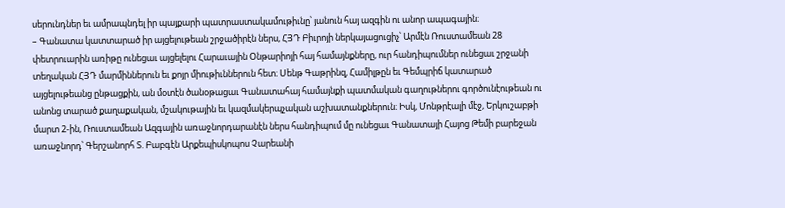սերունդներ եւ ամրապնդել իր պայքարի պատրաստակամութիւնը՝ յանուն հայ ազգին ու անոր ապագային։
– Գանատա կատտարած իր այցելութեան շրջածիրէն ներս, ՀՅԴ Բիւրոյի ներկայացուցիչ՝ Արմէն Ռուստամեան 28 փետրուարին առիթը ունեցաւ այցելելու Հարաւային Օնթարիոյի հայ համայնքները, ուր հանդիպումներ ունեցաւ շրջանի տեղական ՀՅԴ մարմիններուն եւ քոյր միութիւններուն հետ։ Սենթ Գաթրինզ, Համիլթըն եւ Գեմպրիճ կատարած այցելութեանց ընթացքին, ան մօտէն ծանօթացաւ Գանատահայ համայնքի պատմական գաղութներու գործունէութեան ու անոնց տարած քաղաքական, մշակութային եւ կազմակերպչական աշխատանքներուն։ Իսկ, Մոնթրէալի մէջ, Երկուշաբթի մարտ 2-ին, Ռուստամեան Ազգային առաջնորդարանէն ներս հանդիպում մը ունեցաւ Գանատայի Հայոց Թեմի բարեջան առաջնորդ՝ Գերշանորհ Տ. Բաբգէն Արքեպիսկոպոս Չարեանի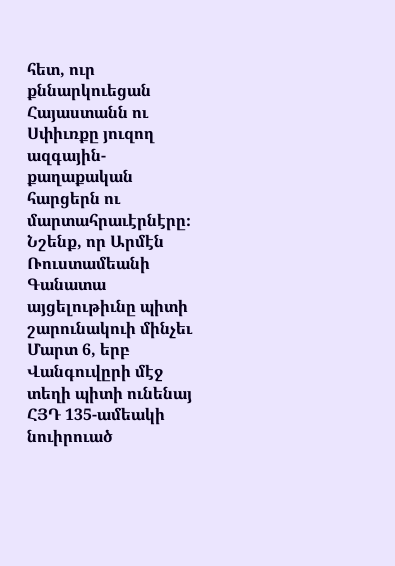հետ, ուր քննարկուեցան Հայաստանն ու Սփիւռքը յուզող ազգային-քաղաքական հարցերն ու մարտահրաւէրնէրը։ Նշենք, որ Արմէն Ռուստամեանի Գանատա այցելութիւնը պիտի շարունակուի մինչեւ Մարտ 6, երբ Վանգուվըրի մէջ տեղի պիտի ունենայ ՀՅԴ 135-ամեակի նուիրուած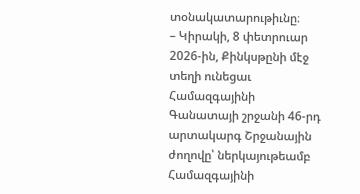տօնակատարութիւնը։
– Կիրակի, 8 փետրուար 2026-ին, Քինկսթընի մէջ տեղի ունեցաւ Համազգայինի Գանատայի շրջանի 46-րդ արտակարգ Շրջանային ժողովը՝ ներկայութեամբ Համազգայինի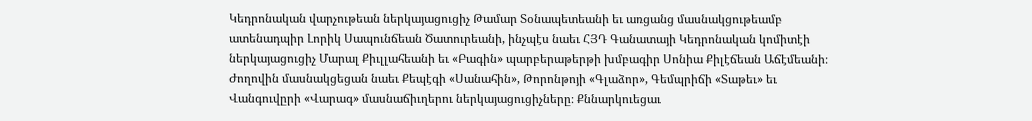Կեդրոնական վարչութեան ներկայացուցիչ Թամար Տօնապետեանի եւ առցանց մասնակցութեամբ ատենադպիր Լորիկ Սապունճեան Ծատուրեանի, ինչպէս նաեւ ՀՅԴ Գանատայի Կեդրոնական կոմիտէի ներկայացուցիչ Մարալ Քիւլլահեանի եւ «Բագին» պարբերաթերթի խմբագիր Սոնիա Քիլէճեան Աճէմեանի։
Ժողովին մասնակցեցան նաեւ Քեպէգի «Սանահին», Թորոնթոյի «Գլաձոր», Գեմպրիճի «Տաթեւ» եւ Վանգուվըրի «Վարագ» մասնաճիւղերու ներկայացուցիչները։ Քննարկուեցաւ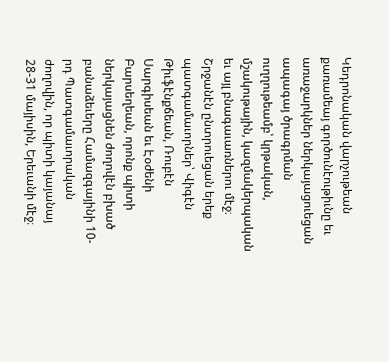Կեդրոնական վարչութեան քառամեայ գործունէութիւնը եւ առաջարկներ ներկայացուեցան ապագայ ծրագրման ուղղութեամբ՝ կրթական, մշակութային, կազմակերպական եւ այլ բնագաւառներու մէջ։ Շրջանէն ընտրուեցան երեք պատգամաւորներ՝ Վիգէն Թիւֆէնքճեան, Ռուբէն Սարգիսեան եւ Էօժենի Բարսեղեան, որոնք պիտի ներկայացնեն ժողովէն բխած բանաձեւերը Համազգայինի 10-րդ Պատգամաւորական ժողովին, որ պիտի կայանայ 28-31 մայիսին, Երեւանի մէջ։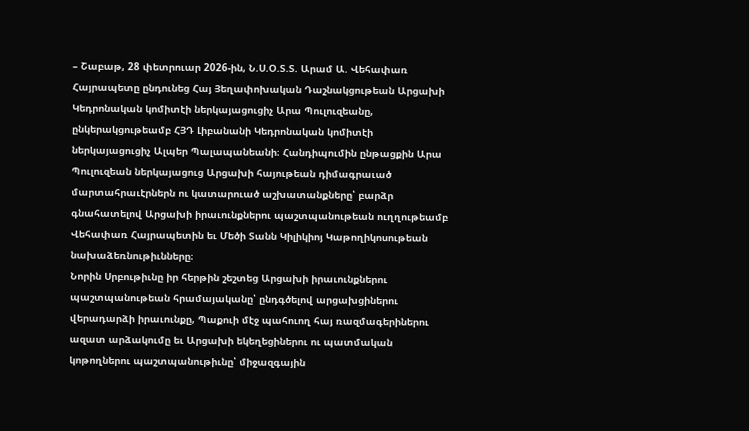– Շաբաթ, 28 փետրուար 2026-ին, Ն.Ս.Օ.Տ.Տ. Արամ Ա. Վեհափառ Հայրապետը ընդունեց Հայ Յեղափոխական Դաշնակցութեան Արցախի Կեդրոնական կոմիտէի ներկայացուցիչ Արա Պուլուզեանը, ընկերակցութեամբ ՀՅԴ Լիբանանի Կեդրոնական կոմիտէի ներկայացուցիչ Ալպեր Պալապանեանի։ Հանդիպումին ընթացքին Արա Պուլուզեան ներկայացուց Արցախի հայութեան դիմագրաւած մարտահրաւէրներն ու կատարուած աշխատանքները՝ բարձր գնահատելով Արցախի իրաւունքներու պաշտպանութեան ուղղութեամբ Վեհափառ Հայրապետին եւ Մեծի Տանն Կիլիկիոյ Կաթողիկոսութեան նախաձեռնութիւնները։
Նորին Սրբութիւնը իր հերթին շեշտեց Արցախի իրաւունքներու պաշտպանութեան հրամայականը՝ ընդգծելով արցախցիներու վերադարձի իրաւունքը, Պաքուի մէջ պահուող հայ ռազմագերիներու ազատ արձակումը եւ Արցախի եկեղեցիներու ու պատմական կոթողներու պաշտպանութիւնը՝ միջազգային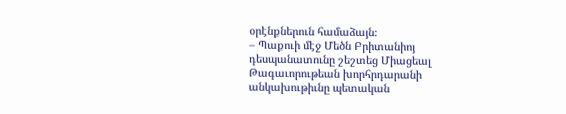օրէնքներուն համաձայն։
– Պաքուի մէջ Մեծն Բրիտանիոյ դեսպանատունը շեշտեց Միացեալ Թագաւորութեան խորհրդարանի անկախութիւնը պետական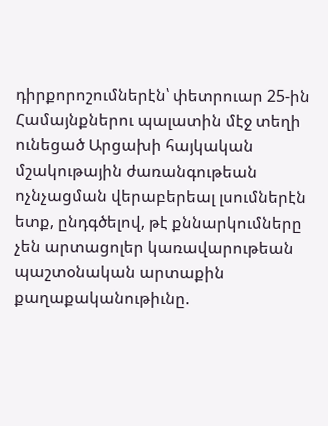դիրքորոշումներէն՝ փետրուար 25-ին Համայնքներու պալատին մէջ տեղի ունեցած Արցախի հայկական մշակութային ժառանգութեան ոչնչացման վերաբերեալ լսումներէն ետք, ընդգծելով, թէ քննարկումները չեն արտացոլեր կառավարութեան պաշտօնական արտաքին քաղաքականութիւնը.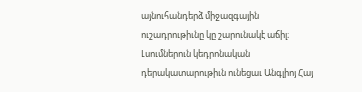այնուհանդերձ միջազգային ուշադրութիւնը կը շարունակէ աճիլ։
Լսումներուն կեդրոնական դերակատարութիւն ունեցաւ Անգլիոյ Հայ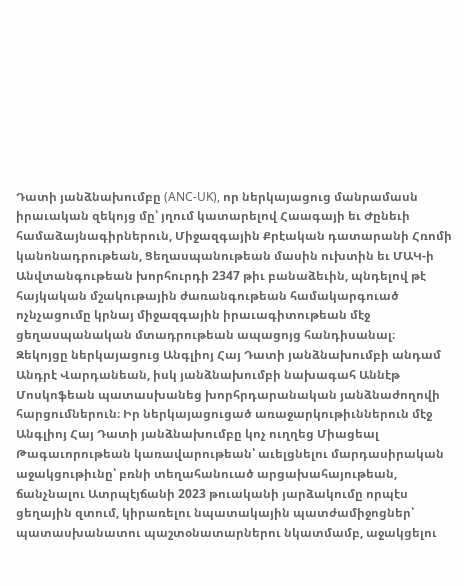Դատի յանձնախումբը (ANC-UK), որ ներկայացուց մանրամասն իրաւական զեկոյց մը՝ յղում կատարելով Հաագայի եւ Ժընեւի համաձայնագիրներուն, Միջազգային Քրէական դատարանի Հռոմի կանոնադրութեան, Ցեղասպանութեան մասին ուխտին եւ ՄԱԿ-ի Անվտանգութեան խորհուրդի 2347 թիւ բանաձեւին, պնդելով թէ հայկական մշակութային ժառանգութեան համակարգուած ոչնչացումը կրնայ միջազգային իրաւագիտութեան մէջ ցեղասպանական մտադրութեան ապացոյց հանդիսանալ։
Զեկոյցը ներկայացուց Անգլիոյ Հայ Դատի յանձնախումբի անդամ Անդրէ Վարդանեան, իսկ յանձնախումբի նախագահ Աննէթ Մոսկոֆեան պատասխանեց խորհրդարանական յանձնաժողովի հարցումներուն։ Իր ներկայացուցած առաջարկութիւններուն մէջ Անգլիոյ Հայ Դատի յանձնախումբը կոչ ուղղեց Միացեալ Թագաւորութեան կառավարութեան՝ աւելցնելու մարդասիրական աջակցութիւնը՝ բռնի տեղահանուած արցախահայութեան, ճանչնալու Ատրպէյճանի 2023 թուականի յարձակումը որպէս ցեղային զտում, կիրառելու նպատակային պատժամիջոցներ՝ պատասխանատու պաշտօնատարներու նկատմամբ, աջակցելու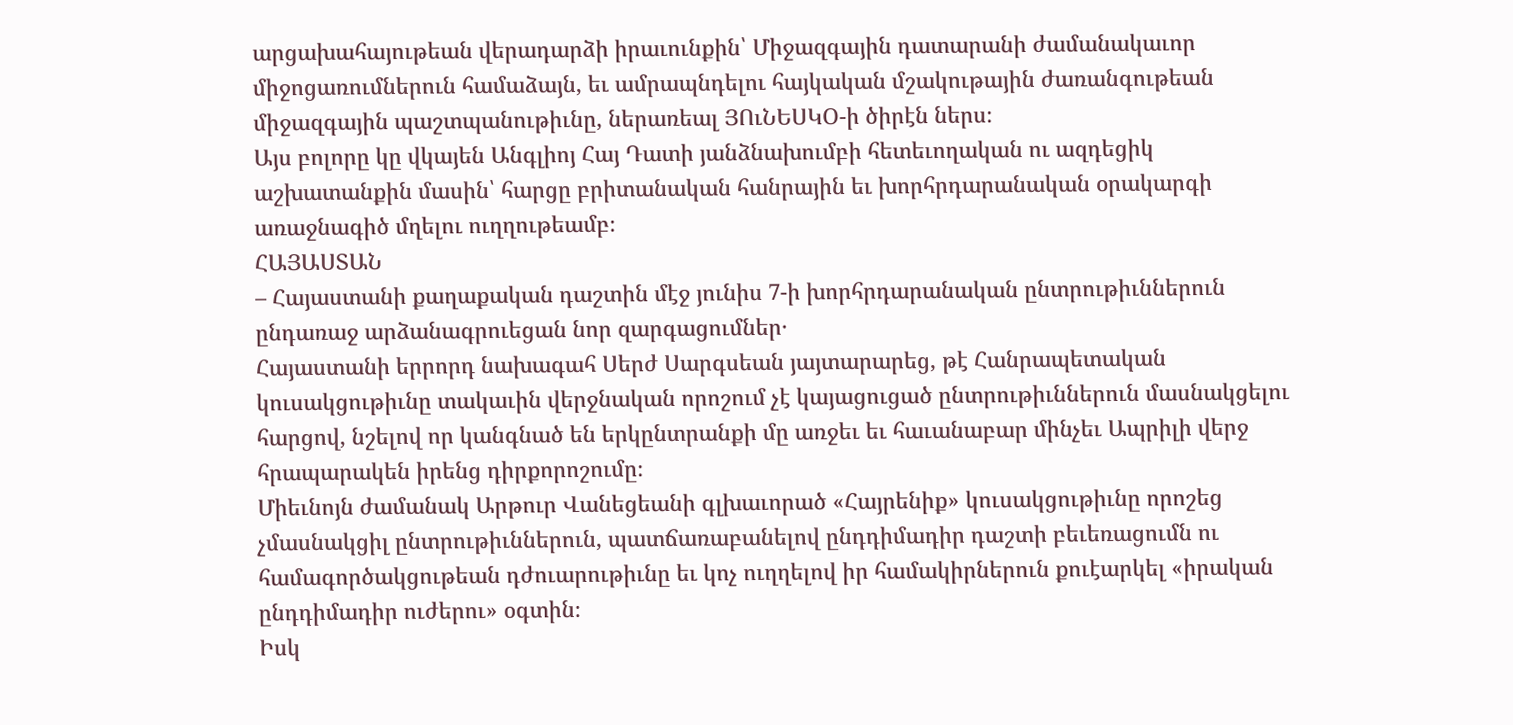արցախահայութեան վերադարձի իրաւունքին՝ Միջազգային դատարանի ժամանակաւոր միջոցառումներուն համաձայն, եւ ամրապնդելու հայկական մշակութային ժառանգութեան միջազգային պաշտպանութիւնը, ներառեալ ՅՈւՆԵՍԿՕ-ի ծիրէն ներս։
Այս բոլորը կը վկայեն Անգլիոյ Հայ Դատի յանձնախումբի հետեւողական ու ազդեցիկ աշխատանքին մասին՝ հարցը բրիտանական հանրային եւ խորհրդարանական օրակարգի առաջնագիծ մղելու ուղղութեամբ։
ՀԱՅԱՍՏԱՆ
– Հայաստանի քաղաքական դաշտին մէջ յունիս 7-ի խորհրդարանական ընտրութիւններուն ընդառաջ արձանագրուեցան նոր զարգացումներ․
Հայաստանի երրորդ նախագահ Սերժ Սարգսեան յայտարարեց, թէ Հանրապետական կուսակցութիւնը տակաւին վերջնական որոշում չէ կայացուցած ընտրութիւններուն մասնակցելու հարցով, նշելով որ կանգնած են երկընտրանքի մը առջեւ եւ հաւանաբար մինչեւ Ապրիլի վերջ հրապարակեն իրենց դիրքորոշումը։
Միեւնոյն ժամանակ Արթուր Վանեցեանի գլխաւորած «Հայրենիք» կուսակցութիւնը որոշեց չմասնակցիլ ընտրութիւններուն, պատճառաբանելով ընդդիմադիր դաշտի բեւեռացումն ու համագործակցութեան դժուարութիւնը եւ կոչ ուղղելով իր համակիրներուն քուէարկել «իրական ընդդիմադիր ուժերու» օգտին։
Իսկ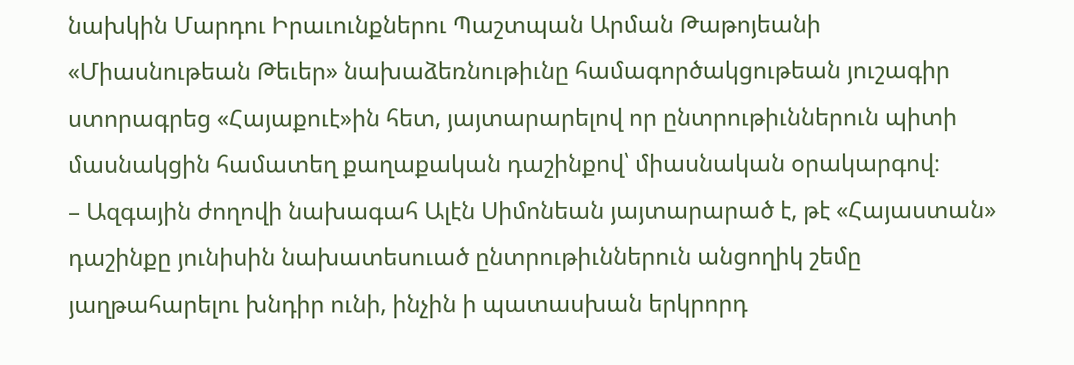նախկին Մարդու Իրաւունքներու Պաշտպան Արման Թաթոյեանի «Միասնութեան Թեւեր» նախաձեռնութիւնը համագործակցութեան յուշագիր ստորագրեց «Հայաքուէ»ին հետ, յայտարարելով որ ընտրութիւններուն պիտի մասնակցին համատեղ քաղաքական դաշինքով՝ միասնական օրակարգով։
– Ազգային ժողովի նախագահ Ալէն Սիմոնեան յայտարարած է, թէ «Հայաստան» դաշինքը յունիսին նախատեսուած ընտրութիւններուն անցողիկ շեմը յաղթահարելու խնդիր ունի, ինչին ի պատասխան երկրորդ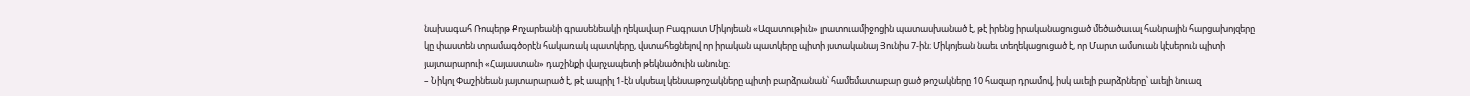նախագահ Ռոպերթ Քոչարեանի գրասենեակի ղեկավար Բագրատ Միկոյեան «Ազատութիւն» լրատուամիջոցին պատասխանած է, թէ իրենց իրականացուցած մեծածաւալ հանրային հարցախոյզերը կը փաստեն տրամագծօրէն հակառակ պատկերը, վստահեցնելով որ իրական պատկերը պիտի յստականայ Յունիս 7-ին։ Միկոյեան նաեւ տեղեկացուցած է, որ Մարտ ամսուան կէսերուն պիտի յայտարարուի «Հայաստան» դաշինքի վարչապետի թեկնածուին անունը։
– Նիկոլ Փաշինեան յայտարարած է, թէ ապրիլ 1-էն սկսեալ կենսաթոշակները պիտի բարձրանան՝ համեմատաբար ցած թոշակները 10 հազար դրամով, իսկ աւելի բարձրները՝ աւելի նուազ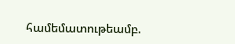համեմատութեամբ.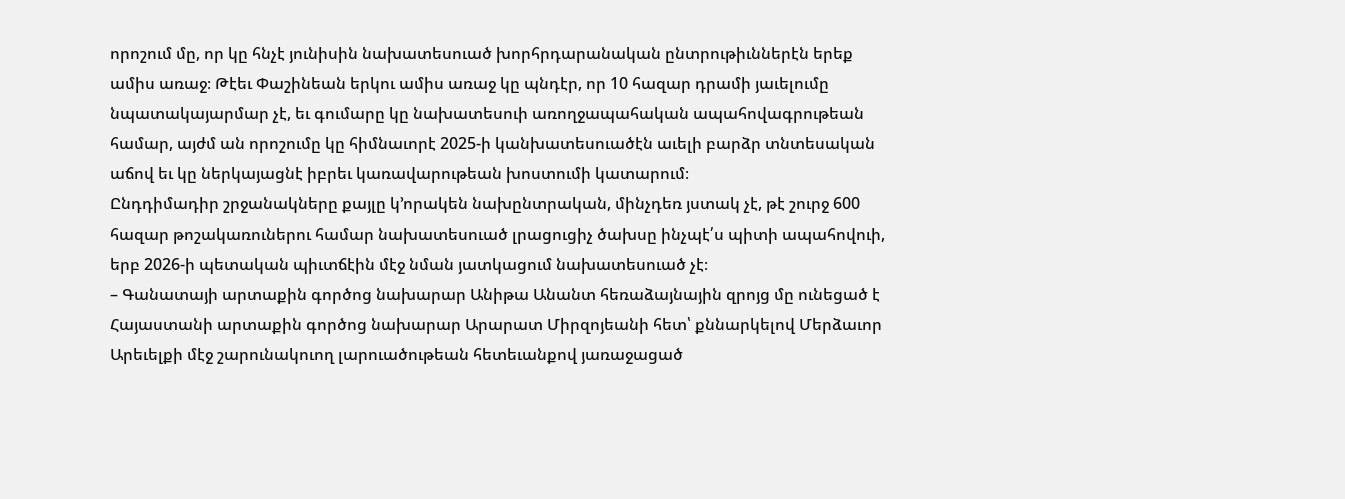որոշում մը, որ կը հնչէ յունիսին նախատեսուած խորհրդարանական ընտրութիւններէն երեք ամիս առաջ։ Թէեւ Փաշինեան երկու ամիս առաջ կը պնդէր, որ 10 հազար դրամի յաւելումը նպատակայարմար չէ, եւ գումարը կը նախատեսուի առողջապահական ապահովագրութեան համար, այժմ ան որոշումը կը հիմնաւորէ 2025-ի կանխատեսուածէն աւելի բարձր տնտեսական աճով եւ կը ներկայացնէ իբրեւ կառավարութեան խոստումի կատարում։
Ընդդիմադիր շրջանակները քայլը կ’որակեն նախընտրական, մինչդեռ յստակ չէ, թէ շուրջ 600 հազար թոշակառուներու համար նախատեսուած լրացուցիչ ծախսը ինչպէ՛ս պիտի ապահովուի, երբ 2026-ի պետական պիւտճէին մէջ նման յատկացում նախատեսուած չէ։
– Գանատայի արտաքին գործոց նախարար Անիթա Անանտ հեռաձայնային զրոյց մը ունեցած է Հայաստանի արտաքին գործոց նախարար Արարատ Միրզոյեանի հետ՝ քննարկելով Մերձաւոր Արեւելքի մէջ շարունակուող լարուածութեան հետեւանքով յառաջացած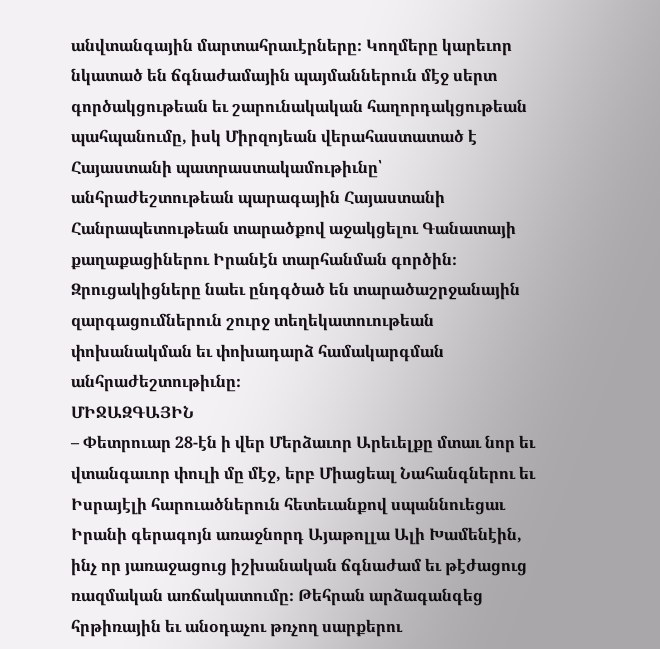անվտանգային մարտահրաւէրները։ Կողմերը կարեւոր նկատած են ճգնաժամային պայմաններուն մէջ սերտ գործակցութեան եւ շարունակական հաղորդակցութեան պահպանումը, իսկ Միրզոյեան վերահաստատած է Հայաստանի պատրաստակամութիւնը՝ անհրաժեշտութեան պարագային Հայաստանի Հանրապետութեան տարածքով աջակցելու Գանատայի քաղաքացիներու Իրանէն տարհանման գործին։ Զրուցակիցները նաեւ ընդգծած են տարածաշրջանային զարգացումներուն շուրջ տեղեկատուութեան փոխանակման եւ փոխադարձ համակարգման անհրաժեշտութիւնը։
ՄԻՋԱԶԳԱՅԻՆ
– Փետրուար 28-էն ի վեր Մերձաւոր Արեւելքը մտաւ նոր եւ վտանգաւոր փուլի մը մէջ, երբ Միացեալ Նահանգներու եւ Իսրայէլի հարուածներուն հետեւանքով սպաննուեցաւ Իրանի գերագոյն առաջնորդ Այաթոլլա Ալի Խամենէին, ինչ որ յառաջացուց իշխանական ճգնաժամ եւ թէժացուց ռազմական առճակատումը։ Թեհրան արձագանգեց հրթիռային եւ անօդաչու թռչող սարքերու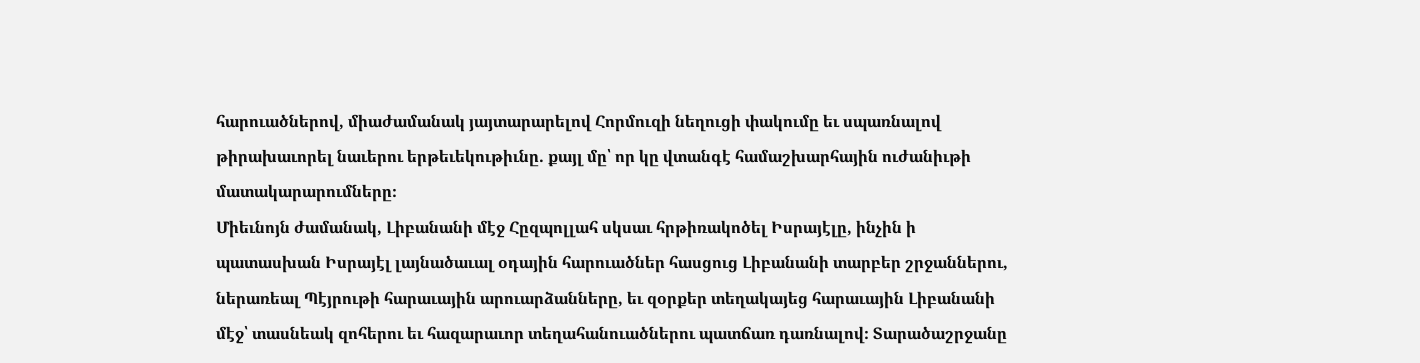հարուածներով, միաժամանակ յայտարարելով Հորմուզի նեղուցի փակումը եւ սպառնալով թիրախաւորել նաւերու երթեւեկութիւնը. քայլ մը՝ որ կը վտանգէ համաշխարհային ուժանիւթի մատակարարումները։
Միեւնոյն ժամանակ, Լիբանանի մէջ Հըզպոլլահ սկսաւ հրթիռակոծել Իսրայէլը, ինչին ի պատասխան Իսրայէլ լայնածաւալ օդային հարուածներ հասցուց Լիբանանի տարբեր շրջաններու, ներառեալ Պէյրութի հարաւային արուարձանները, եւ զօրքեր տեղակայեց հարաւային Լիբանանի մէջ՝ տասնեակ զոհերու եւ հազարաւոր տեղահանուածներու պատճառ դառնալով։ Տարածաշրջանը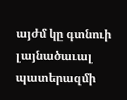այժմ կը գտնուի լայնածաւալ պատերազմի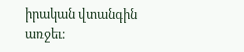իրական վտանգին առջեւ։